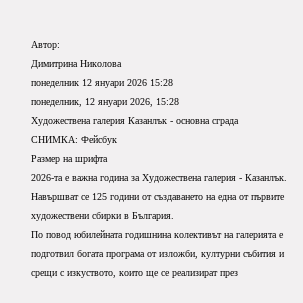Автор:
Димитрина Николова
понеделник 12 януари 2026 15:28
понеделник, 12 януари 2026, 15:28
Художествена галерия Казанлък - основна сграда
СНИМКА: Фейсбук
Размер на шрифта
2026-та е важна година за Художествена галерия - Казанлък. Навършват се 125 години от създаването на една от първите художествени сбирки в България.
По повод юбилейната годишнина колективът на галерията е подготвил богата програма от изложби, културни събития и срещи с изкуството, които ще се реализират през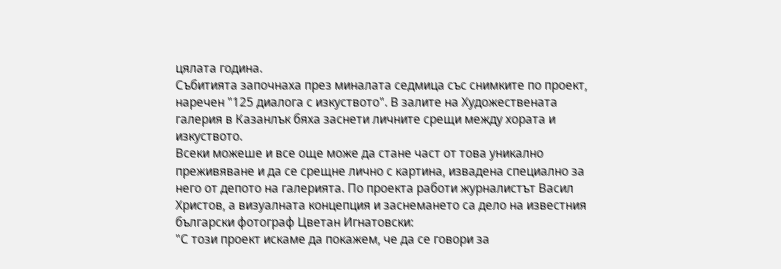цялата година.
Събитията започнаха през миналата седмица със снимките по проект, наречен "125 диалога с изкуството". В залите на Художествената галерия в Казанлък бяха заснети личните срещи между хората и изкуството.
Всеки можеше и все още може да стане част от това уникално преживяване и да се срещне лично с картина, извадена специално за него от депото на галерията. По проекта работи журналистът Васил Христов, а визуалната концепция и заснемането са дело на известния български фотограф Цветан Игнатовски:
"С този проект искаме да покажем, че да се говори за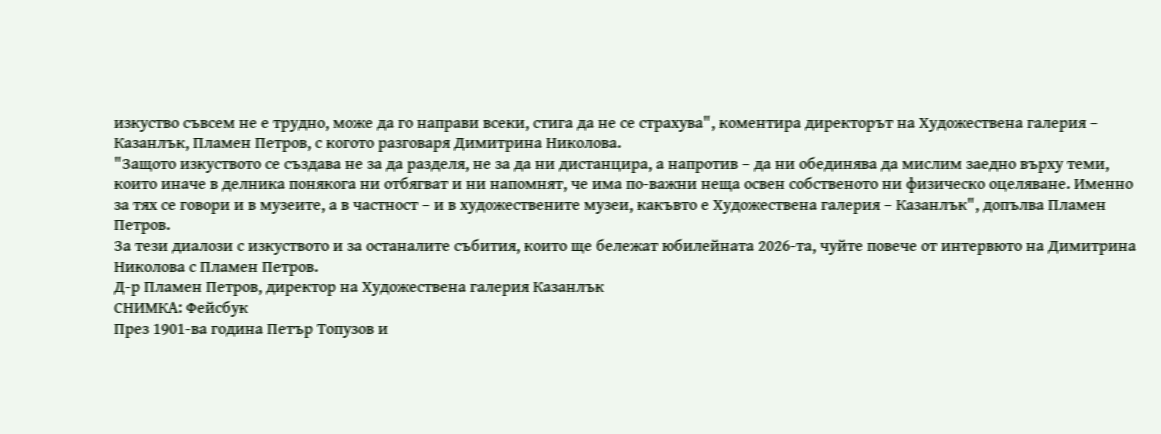изкуство съвсем не е трудно, може да го направи всеки, стига да не се страхува", коментира директорът на Художествена галерия – Казанлък, Пламен Петров, с когото разговаря Димитрина Николова.
"Защото изкуството се създава не за да разделя, не за да ни дистанцира, а напротив – да ни обединява да мислим заедно върху теми, които иначе в делника понякога ни отбягват и ни напомнят, че има по-важни неща освен собственото ни физическо оцеляване. Именно за тях се говори и в музеите, а в частност – и в художествените музеи, какъвто е Художествена галерия – Казанлък", допълва Пламен Петров.
За тези диалози с изкуството и за останалите събития, които ще бележат юбилейната 2026-та, чуйте повече от интервюто на Димитрина Николова с Пламен Петров.
Д-р Пламен Петров, директор на Художествена галерия Казанлък
СНИМКА: Фейсбук
През 1901-ва година Петър Топузов и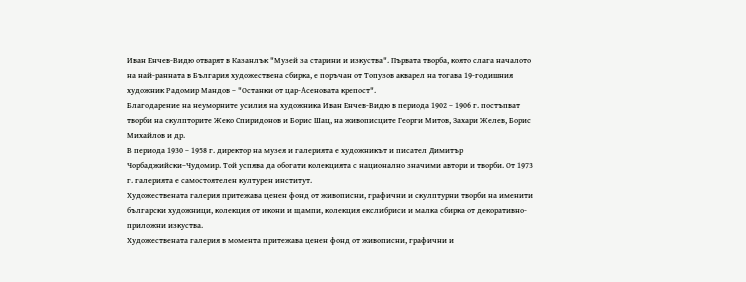Иван Енчев-Видю отварят в Казанлък "Музей за старини и изкуства". Първата творба, която слага началото на най-ранната в България художествена сбирка, е поръчан от Топузов акварел на тогава 19-годишния художник Радомир Мандов – "Останки от цар-Асеновата крепост".
Благодарение на неуморните усилия на художника Иван Енчев-Видю в периода 1902 – 1906 г. постъпват творби на скулпторите Жеко Спиридонов и Борис Шац, на живописците Георги Митов, Захари Желев, Борис Михайлов и др.
В периода 1930 – 1958 г. директор на музея и галерията е художникът и писател Димитър Чорбаджийски–Чудомир. Той успява да обогати колекцията с национално значими автори и творби. От 1973 г. галерията е самостоятелен културен институт.
Художествената галерия притежава ценен фонд от живописни, графични и скулптурни творби на именити български художници, колекция от икони и щампи, колекция екслибриси и малка сбирка от декоративно-приложни изкуства.
Художествената галерия в момента притежава ценен фонд от живописни, графични и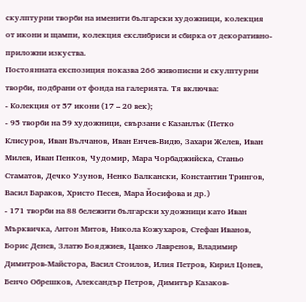скулптурни творби на именити български художници, колекция от икони и щампи, колекция екслибриси и сбирка от декоративно-приложни изкуства.
Постоянната експозиция показва 266 живописни и скулптурни творби, подбрани от фонда на галерията. Тя включва:
- Колекция от 57 икони (17 – 20 век);
- 95 творби на 59 художници, свързани с Казанлък (Петко Клисуров, Иван Вълчанов, Иван Енчев-Видю, Захари Желев, Иван Милев, Иван Пенков, Чудомир, Мара Чорбаджийска, Станьо Стаматов, Дечко Узунов, Ненко Балкански, Константин Трингов, Васил Бараков, Христо Песев, Мара Йосифова и др.)
- 171 творби на 88 бележити български художници като Иван Мърквичка, Антон Митов, Никола Кожухаров, Стефан Иванов, Борис Денев, Златю Бояджиев, Цанко Лавренов, Владимир Димитров-Майстора, Васил Стоилов, Илия Петров, Кирил Цонев, Бенчо Обрешков, Александър Петров, Димитър Казаков-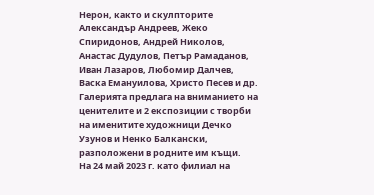Нерон, както и скулпторите Александър Андреев, Жеко Спиридонов, Андрей Николов, Анастас Дудулов, Петър Рамаданов, Иван Лазаров, Любомир Далчев, Васка Емануилова, Христо Песев и др.
Галерията предлага на вниманието на ценителите и 2 експозиции с творби на именитите художници Дечко Узунов и Ненко Балкански, разположени в родните им къщи.
На 24 май 2023 г. като филиал на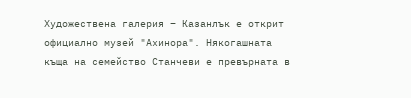Художествена галерия – Казанлък е открит официално музей "Ахинора". Някогашната къща на семейство Станчеви е превърната в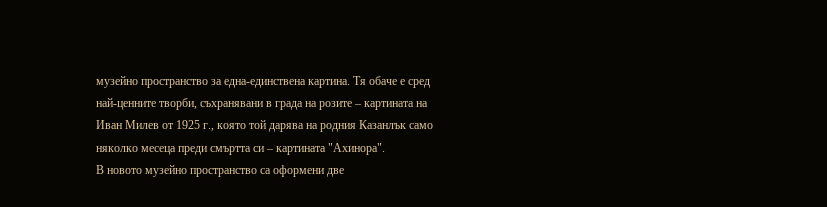музейно пространство за една-единствена картина. Тя обаче е сред най-ценните творби, съхранявани в града на розите – картината на Иван Милев от 1925 г., която той дарява на родния Казанлък само няколко месеца преди смъртта си – картината "Ахинора".
В новото музейно пространство са оформени две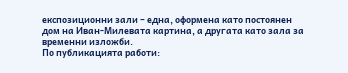експозиционни зали – една, оформена като постоянен дом на Иван-Милевата картина, а другата като зала за временни изложби.
По публикацията работи: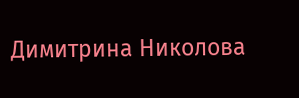Димитрина Николова